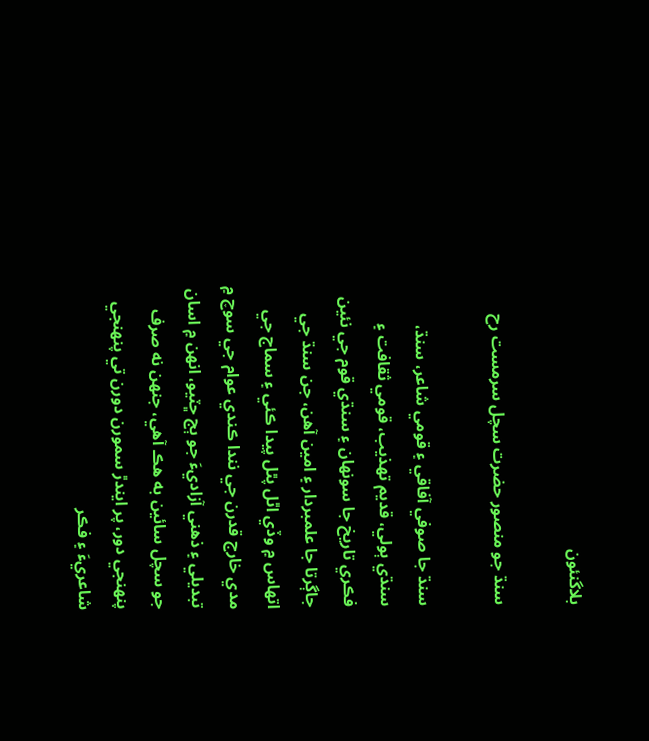بلاگنئون

سنڌ جو منصور حضرت سچل سرمست رح

سنڌ جا صوفي آفاقي ۽ قومي شاعر، سنڌ، سنڌي ٻولي، قديم تھذيب، قومي ثقافت ۽ فڪري تاريخ جا سونهان ۽ سنڌي قوم جي نئين جاڳرتا جا علمبردار ۽ امين آھن، جن سنڌ جي اتهاس ۾ وڏي اٿل پٿل پيدا ڪئي ۽ سماج جي مدي خارج قدرن جي نندا ڪندي عوام جي سوچ ۾ تبديلي ۽ ذھني آزاديءَ جو ٻج ڇٽيو، انهن ۾ اسان جو سچل سائين به ھڪ آھي، جنھن نه صرف پنھنجي دور، پر ايندڙ سمورن دورن تي پنھنجي شاعريءَ ۽ فڪر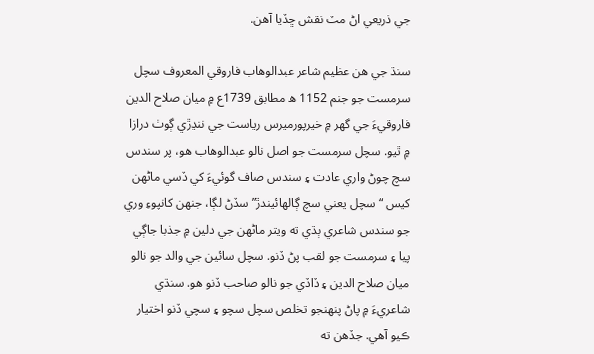جي ذريعي اڻ مٽ نقش ڇڏيا آھن.

سنڌ جي ھن عظيم شاعر عبدالوهاب فاروقي المعروف سچل سرمست جو جنم 1152 ھ مطابق 1739ع ۾ ميان صلاح الدين فاروقيءَ جي گھر ۾ خيرپورميرس رياست جي ننڍڙي ڳوٺ درازا ۾ ٿيو. سچل سرمست جو اصل نالو عبدالوهاب ھو، پر سندس سچ چوڻ واري عادت ۽ سندس صاف گوئيءَ کي ڏسي ماڻھن کيس “سچل يعني سچ ڳالهائيندڙ” سڏڻ لڳا، جنھن کانپوءِ وري جو سندس شاعري ٻڌي ته ويتر ماڻھن جي دلين ۾ جذبا جاڳي پيا ۽ سرمست جو لقب پڻ ڏنو. سچل سائين جي والد جو نالو ميان صلاح الدين ۽ ڏاڏي جو نالو صاحب ڏنو ھو. سنڌي شاعريءَ ۾ پاڻ پنھنجو تخلص سچل سچو ۽ سچي ڏنو اختيار ڪيو آھي. جڏھن ته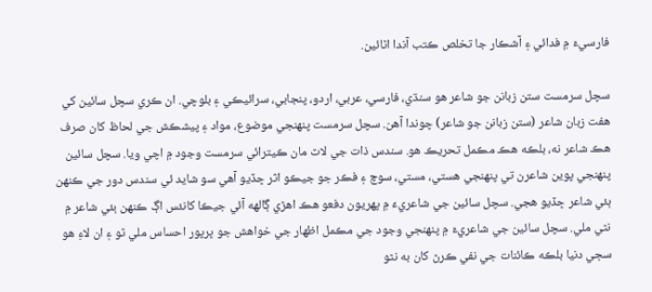فارسيءَ ۾ فدائي ۽ آشڪار جا تخلص ڪتب آندا اٿائين.

سچل سرمست ستن زبانن جو شاعر ھو سنڌي، فارسي، عربي، اردو، پنجابي، سرائيڪي ۽ بلوچي. ان ڪري سچل سائين کي هفت زبان شاعر (ستن زبانن جو شاعر) چوندا آهن. سچل سرمست پنھنجي موضوع، مواد ۽ پيشڪش جي لحاظ کان صرف ھڪ شاعر نه، بلڪه ھڪ مڪمل تحريڪ ھو. سندس ذات جي لاٽ مان ڪيترائي سرمست وجود ۾ اچي ويا. سچل سائين پنھنجي پوين شاعرن تي پنھنجي ھستي، مستي، سوچ ۽ فڪر جو جيڪو اثر ڇڏيو آھي سو شايد ئي سندس دور جي ڪنھن ٻئي شاعر ڇڏيو ھجي. سچل سائين جي شاعريءَ ۾ پھريون دفعو ھڪ اھڙي ڳالھه آئي جيڪا کانئس اڳ ڪنھن ٻئي شاعر ۾ نٿي ملي. سچل سائين جي شاعريءَ ۾ پنھنجي وجود جي مڪمل اظهار جي خواھش جو ڀرپور احساس ملي ٿو ۽ ان لاءِ ھو سڄي دنيا بلڪه ڪائنات جي نفي ڪرڻ کان به نٿو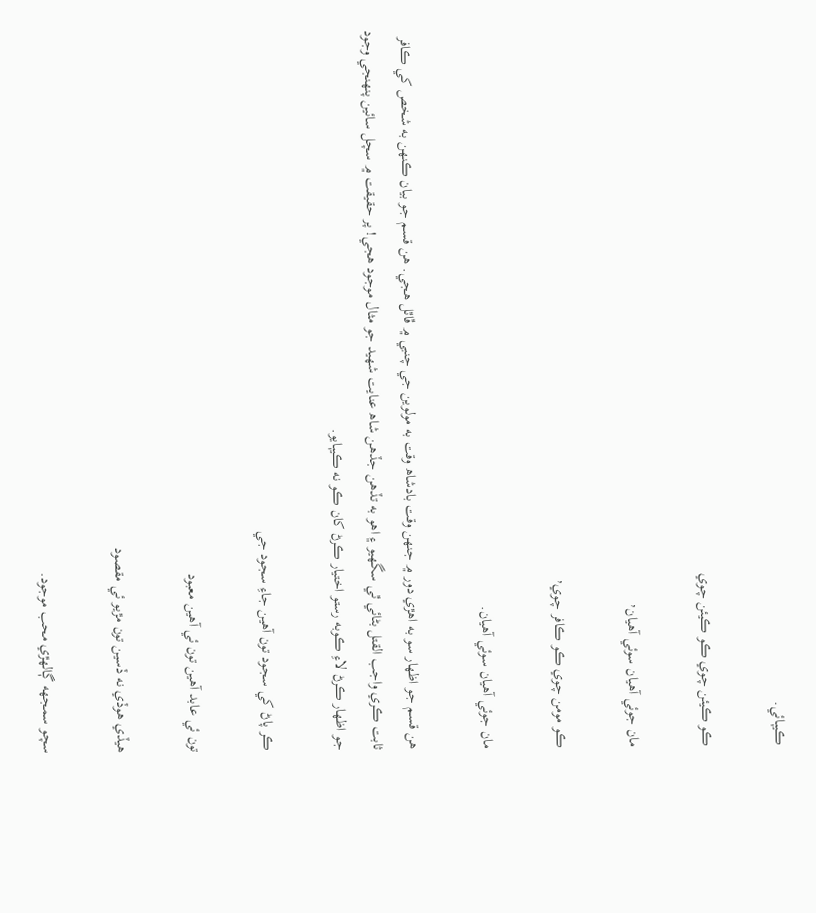ڪيٻائي.

ڪو ڪيئن چوي ڪو ڪيئن چوي

مان جوئي آھيان سوئي آھيان٬

ڪو مومن چوي ڪو ڪافر چوي٬

مان جوئي آھيان سوئي آھيان.

ھن قسم جو اظهار سو به اھڙي دور ۾ جنھن وقت بادشاھ وقت به مولوين جي چنبي ۾ ڦاٿل ھجي. ھن قسم جو بيان ڪنھن به شخص کي ڪافر ثابت ڪري واجب القتل بڻائي ٿي سگهيو ۽ اھو به تڏهن جڏھن شاھ عنايت شهيد جو مثال موجود ھجي! پر حقيقت ۾ سچل سائين پنھنجي وجود جو اظهار ڪرڻ لاءِ ڪوبه رستو اختيار ڪرڻ کان ڪو نه ڪيٻايو.

ڪر پاڻ کي سجود تون آھين جاءِ سجود جي

تون ئي عابد آھين تون ئي آھين معبود

ھيڏي ھوڏي نه ڏسين تون مڙيو ئي مقصود

سچو سمجھه ڳالھڙي محب موجود.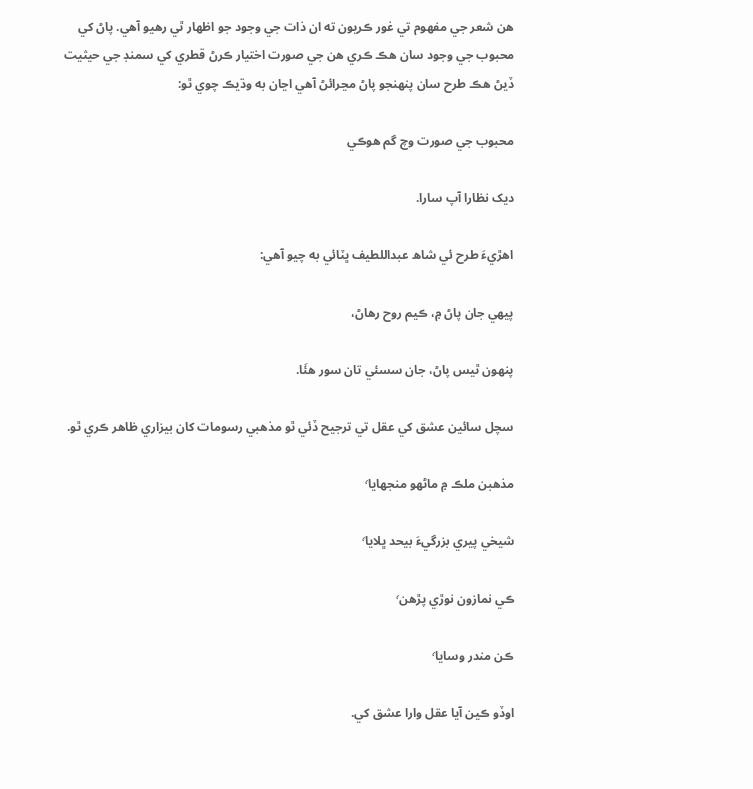ھن شعر جي مفھوم تي غور ڪريون ته ان ذات جي وجود جو اظهار ٿي رھيو آھي. پاڻ کي محبوب جي وجود سان ھڪ ڪري ھن جي صورت اختيار ڪرڻ قطري کي سمنڊ جي حيثيت ڏيڻ ھڪ طرح سان پنھنجو پاڻ مڃرائڻ آھي اڃان به وڌيڪ چوي ٿو:

محبوب جي صورت وچ گم ھوڪي

ديک نظارا آپ سارا.

اھڙيءَ طرح ئي شاھ عبداللطيف ڀٽائي به چيو آھي:

پيهي جان پاڻ ۾، ڪيم روح رھاڻ،

پنهون ٿيس پاڻ، جان سسئي تان سور ھئَا.

سچل سائين عشق کي عقل تي ترجيح ڏئي ٿو مذھبي رسومات کان بيزاري ظاهر ڪري ٿو.

مذھبن ملڪ ۾ ماڻھو منجھايا٬

شيخي پيري بزرگيءَ بيحد ڀلايا٬

ڪي نمازون نوڙي پڙهن٬

ڪن مندر وسايا٬

اوڏو ڪين آيا عقل وارا عشق کي.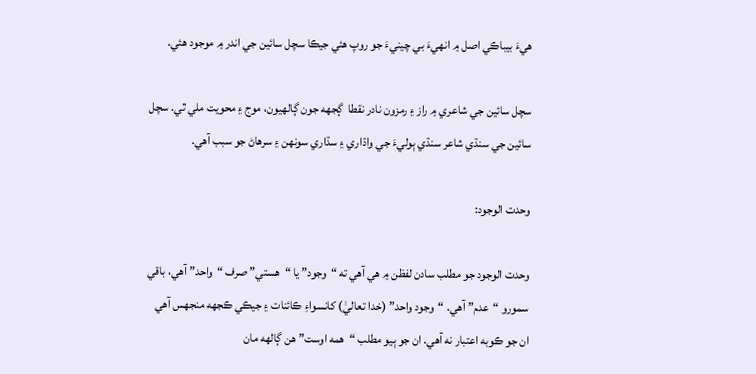ھيءَ بيباڪي اصل ۾ انھيءَ بي چينيءَ جو روپ ھئي جيڪا سچل سائين جي اندر ۾ موجود ھئي.

سچل سائين جي شاعري ۾ راز ۽ رمزون نادر نقطا  ڳجھه جون ڳالھيون، موج ۽ محويت ملي ٿي. سچل سائين جي سنڌي شاعر سنڌي ٻوليءَ جي واڌاري ۽ سڌاري سونھن ۽ سرھاڻ جو سبب آھي.

وحدت الوجود:

وحدت الوجود جو مطلب سادن لفظن ۾ ھي آھي ته “وجود” يا “ھستي” صرف “واحد” آھي، باقي سمورو “عدم” آھي. “وجود واحد” (خدا تعاليٰ) کانسواءِ ڪائنات ۽ جيڪي ڪجھه منجهس آھي ان جو ڪوبه اعتبار نه آھي. ان جو ٻيو مطلب “ھمه اوست” ھن ڳالھه مان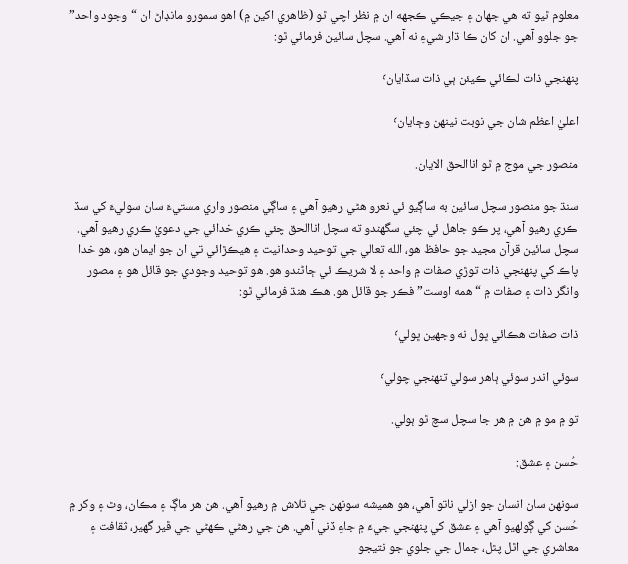معلوم ٿيو ته ھي جھان ۽ جيڪي ڪجھه ان ۾ نظر اچي ٿو (ظاھري اکين ۾) اھو سمورو مانڊاڻ ان “وجود واحد” جو جلوو آھي. ان کان ڪا ڌار شيءِ نه آھي. سچل سائين فرمائي ٿو:

پنھنجي ذات لڪائي ڪيئن ٻي ذات سڏايان٬

اعليٰ اعظم شان جي نوبت نينهن وڄايان٬

منصور جي موج ۾ ٿو اناالحق الايان.

سنڌ جو منصور سچل سائين به ساڳيو ئي نعرو ھڻي رھيو آھي ۽ ساڳي منصور واري مستيءَ سان سوليءَ کي سڏ ڪري رھيو آھي، پر ڪو جاھل ئي چئي سگھندو ته سچل اناالحق چئي ڪري خدائي جي دعويٰ ڪري رھيو آھي. سچل سائين قرآن مجيد جو حافظ ھو، الله تعالي جي توحيد وحدانيت ۽ ھيڪڙائي تي ان جو ايمان ھو، ھو خدا پاڪ کي پنھنجي ذات توڙي صفات ۾ واحد ۽ لا شريڪ ئي ڄاڻندو ھو. ھو توحيد وجودي جو قائل ھو ۽ مصور وانگر ذات ۽ صفات ۾ “ھمه اوست” فڪر جو قائل ھو. ھڪ ھنڌ فرمائي ٿو:

ذات صفات ھڪائي ڀول نه وجھين ڀولي٬

سوئي اندر سوئي ٻاھر سولي تنھنجي چولي٬

تو ۾ مو ۾ ھن ۾ ھر جا سچل سچ ٿو ٻولي.

حُسن ۽ عشق:

سونھن سان انسان جو ازلي ناتو آھي، ھو ھميشه سونھن جي تلاش ۾ رھيو آھي. ھن ھر ماڳ ۽ مڪان، وٿ ۽ وکر ۾ حُسن کي ڳولهيو آھي ۽ عشق کي پنھنجي جيءَ ۾ جاءِ ڏني آھي. ھن جي رھڻي ڪھڻي جي ڦير گهير، ثقافت ۽ معاشري جي اٿل پٿل، جمال جي جلوي جو نتيجو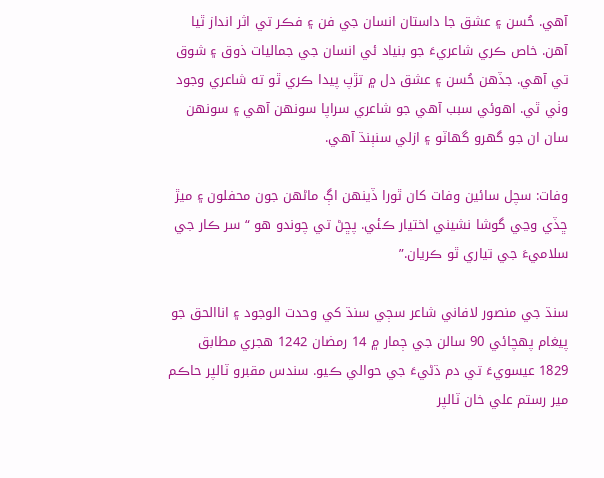آهي. حُسن ۽ عشق جا داستان انسان جي فن ۽ فڪر تي اثر انداز ٿيا آھن. خاص ڪري شاعريءَ جو بنياد ئي انسان جي جماليات ذوق ۽ شوق تي آھي. جڏھن حُسن ۽ عشق دل ۾ تڙپ پيدا ڪري ٿو ته شاعري وجود وٺي ٿي. اھوئي سبب آھي جو شاعري سراپا سونھن آھي ۽ سونھن سان ان جو گھرو گهاٽو ۽ ازلي سنٻنڌ آهي.

وفات: سچل سائين وفات کان ٿورا ڏينهن اڳ ماڻھن جون محفلون ۽ ميڙ ڇڏي وڃي گوشا نشيني اختيار ڪئي. پڇڻ تي چوندو ھو “سر ڪار جي سلاميءَ جي تياري ٿو ڪريان.”

سنڌ جي منصور لافاني شاعر سڄي سنڌ کي وحدت الوجود ۽ اناالحق جو پيغام پھچائي 90 سالن جي ڄمار ۾ 14 رمضان 1242 ھجري مطابق 1829 عيسويءَ تي دم ڌڻيءَ جي حوالي ڪيو. سندس مقبرو ٽالپر حاڪم مير رستم علي خان ٽالپر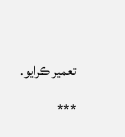تعمير ڪرايو.

***